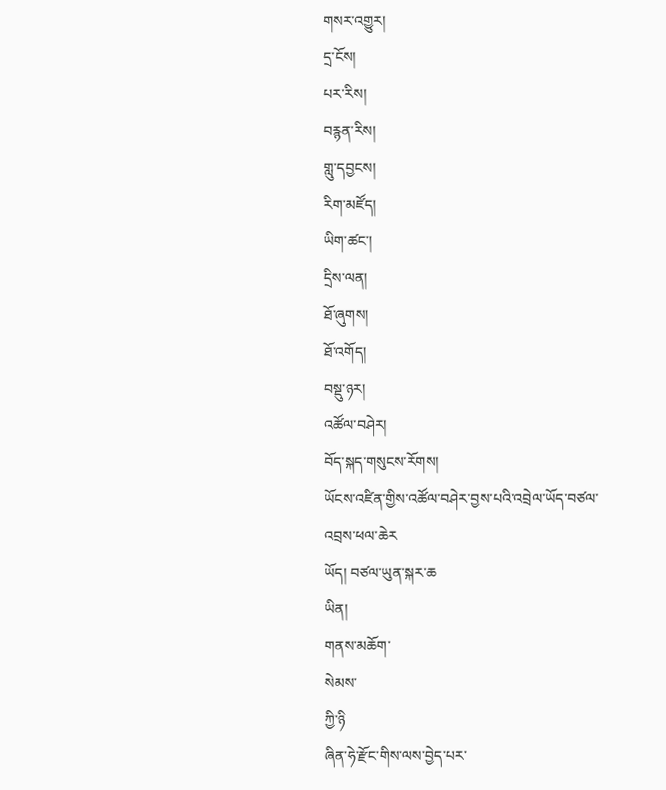གསར་འགྱུར།
དྲ་ངོས།
པར་རིས།
བརྙན་རིས།
གླུ་དབྱངས།
རིག་མཛོད།
ཡིག་ཚང་།
དྲིས་ལན།
ཐོ་ཞུགས།
ཐོ་འགོད།
བསྡུ་ཉར།
འཚོལ་བཤེར།
བོད་སྐད་གསུངས་རོགས།
ཡོངས་འཛིན་གྱིས་འཚོལ་བཤེར་བྱས་པའི་འབྲེལ་ཡོད་བཙལ་འབྲས་ཕལ་ཆེར
ཡོད། བཙལ་ཡུན་སྐར་ཆ
ཡིན།
གནས་མཆོག་
སེམས་
ཀྱི་ཉི
ཞིན་ཧེ་རྫོང་གིས་ལས་བྱེད་པར་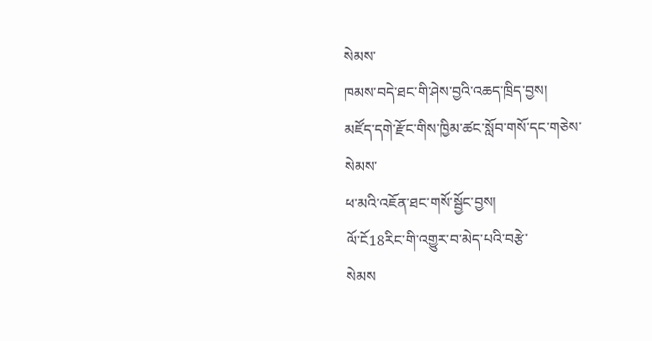སེམས་
ཁམས་བདེ་ཐང་གི་ཤེས་བྱའི་འཆད་ཁྲིད་བྱས།
མཛོད་དགེ་རྫོང་གིས་ཁྱིམ་ཚང་སློབ་གསོ་དང་གཅེས་
སེམས་
ཕ་མའི་འཇོན་ཐང་གསོ་སྦྱོང་བྱས།
ལོ་ངོ18རིང་གི་འགྱུར་བ་མེད་པའི་བརྩེ་
སེམས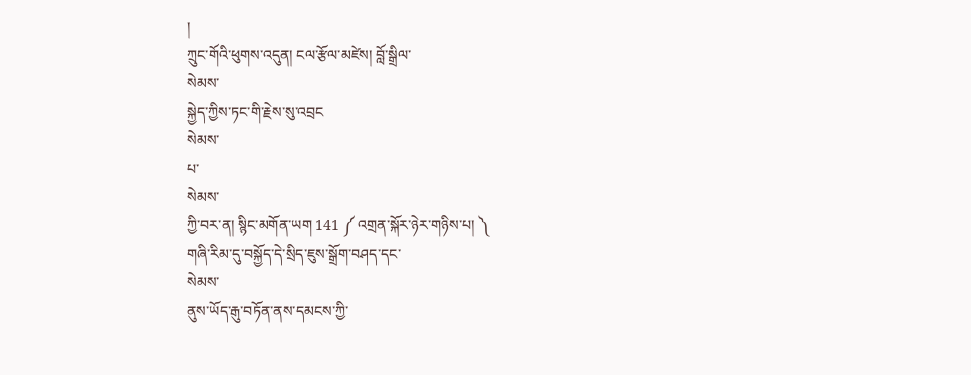།
ཀྲུང་གོའི་ཕུགས་འདུན། ངལ་རྩོལ་མཛེས། བློ་སྒྲིལ་
སེམས་
སྐྱེད་ཀྱིས་ཏང་གི་རྗེས་སུ་འབྲང
སེམས་
པ་
སེམས་
ཀྱི་བར་ན། སྙིང་མགོན་ཡག 141 ༼ འགྲན་སྐོར་ཉེར་གཉིས་པ། ༽
གཞི་རིམ་དུ་བསྐྱོད་དེ་སྲིད་ཇུས་སྒྲོག་བཤད་དང་
སེམས་
ནུས་ཡོད་རྒུ་བཏོན་ནས་དམངས་ཀྱི་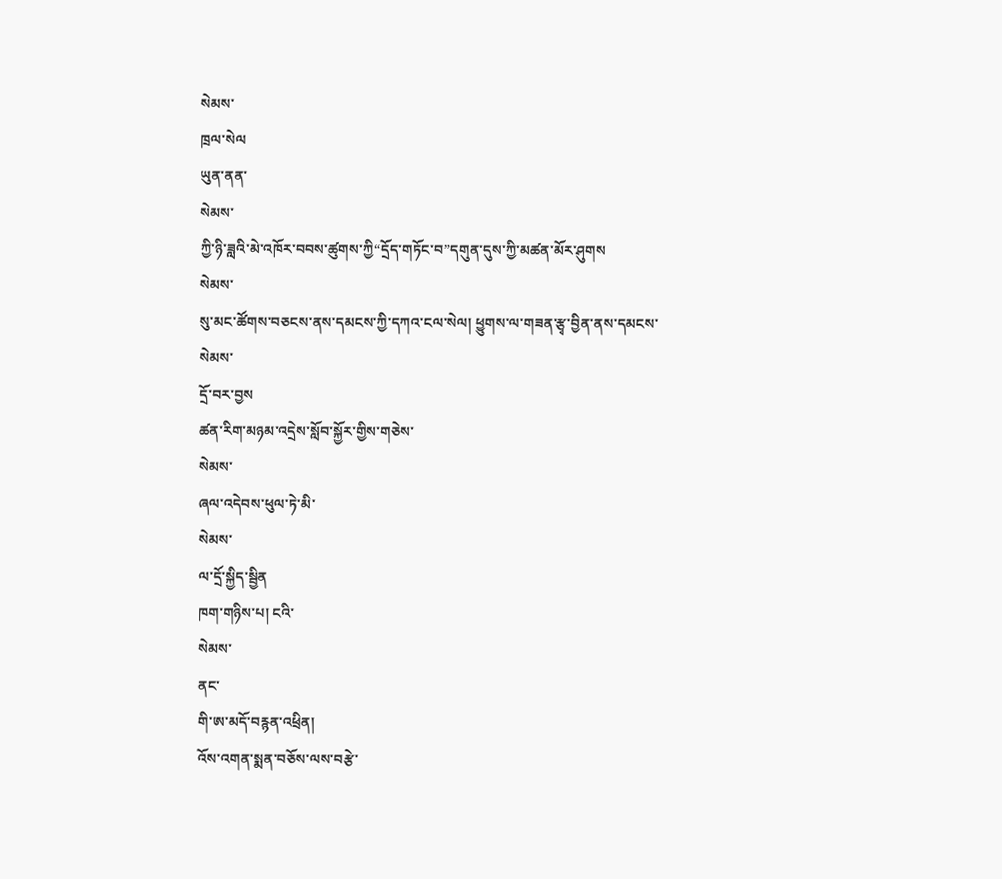སེམས་
ཁྲལ་སེལ
ཡུན་ནན་
སེམས་
ཀྱི་ཉི་ཟླའི་མེ་འཁོར་བབས་ཚུགས་ཀྱི“དྲོད་གཏོང་བ”དགུན་དུས་ཀྱི་མཚན་མོར་ཤུགས
སེམས་
སུ་མང་ཚོགས་བཅངས་ནས་དམངས་ཀྱི་དཀའ་ངལ་སེལ། ཕྱུགས་ལ་གཟན་རྩྭ་བྱིན་ནས་དམངས་
སེམས་
དྲོ་བར་བྱས
ཚན་རིག་མཉམ་འདྲེས་སློབ་སྐྱོར་གྱིས་གཅེས་
སེམས་
ཞལ་འདེབས་ཕུལ་ཏེ་མི་
སེམས་
ལ་དྲོ་སྐྱིད་སྦྱིན
ཁག་གཉིས་པ། ངའི་
སེམས་
ནང་
གི་ཨ་མདོ་བརྙན་འཕྲིན།
འོས་འགན་སྨན་བཅོས་ལས་བརྩེ་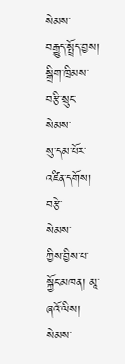སེམས་
བརྒྱུད་སྤྲོད་བྱས།
སྒྲིག་ཁྲིམས་བརྩི་སྲུང་
སེམས་
སུ་དམ་པོར་འཛིན་དགོས།
བརྩེ་
སེམས་
ཀྱིས་བྱིས་པ་སྐྱོང་མཁན། མཱ་ཞའོ་ལིས།
སེམས་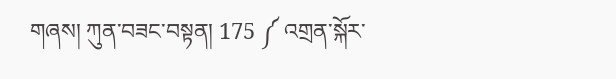གཞས། ཀུན་བཟང་བསྟན། 175 ༼ འགྲན་སྐོར་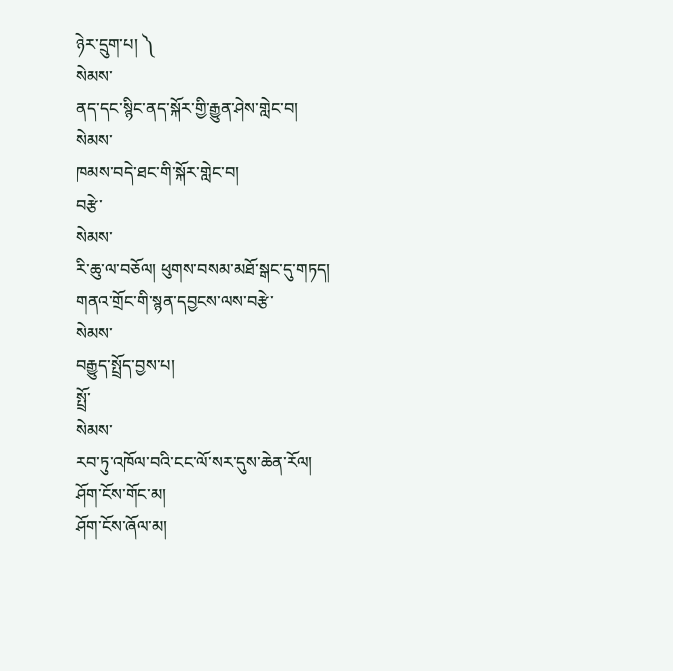ཉེར་དྲུག་པ། ༽
སེམས་
ནད་དང་སྙིང་ནད་སྐོར་གྱི་རྒྱུན་ཤེས་གླེང་བ།
སེམས་
ཁམས་བདེ་ཐང་གི་སྐོར་གླེང་བ།
བརྩེ་
སེམས་
རི་ཆུ་ལ་བཅོལ། ཕུགས་བསམ་མཐོ་སྒང་དུ་གཏད།
གནའ་གྲོང་གི་སྙན་དབྱངས་ལས་བརྩེ་
སེམས་
བརྒྱུད་སྤྲོད་བྱས་པ།
སྤྲོ་
སེམས་
རབ་ཏུ་འཁོལ་བའི་ངང་ལོ་སར་དུས་ཆེན་རོལ།
ཤོག་ངོས་གོང་མ།
ཤོག་ངོས་ཞོལ་མ།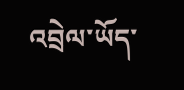འབྲེལ་ཡོད་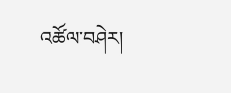འཚོལ་བཤེར།